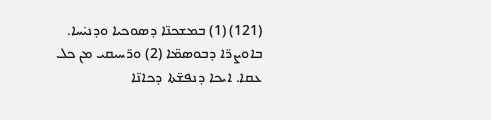(121) (1) ܒܡܫܟܢ̈ܐ ܕܣܘܟܝܐ ܘܕܢܝ̇ܚܐ. ܒܐܘܨܪ̈ܐ ܕܒܘܣܡ̈ܐ (2) ܘܪ̈ܚܝܩܝ ܡܢ ܟܠ ܥܩܐ. ܐܝܟܐ ܕܢܦܫ̈ܬܐ ܕܟܐܢ̈ܐ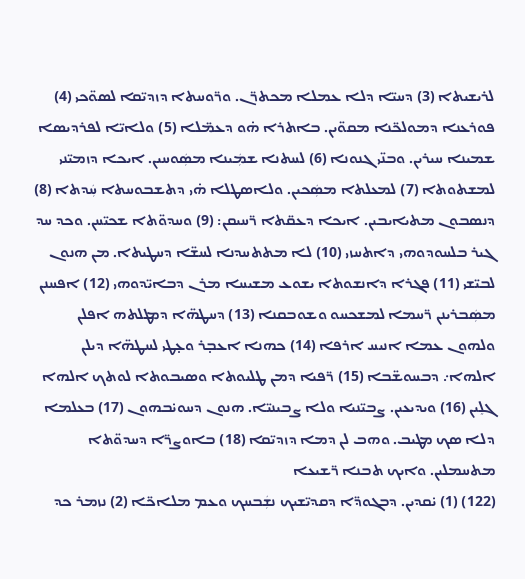ܠܪܝܫܝܬܐ (3) ܕܚܝ̈ܐ ܕܠܐ ܥܡܠܐ ܡܟܬܪ̈ܢ. ܘܪ̈ܘܚܬܐ ܕܙܕܝ̈ܩܐ ܠܣܘ̈ܟܝ (4) ܦܘܪܥܢܐ ܕܡܘܠܟ̈ܢܐ ܡܩܘ̈ܝܢ. ܒܐܬܪܐ ܗ̇ܘ ܕܥܡ̈ܠܐ (5) ܘܠܐܝ̈ܐ ܠܦܪܕܝܣܐ ܫܡܝܢܐ ܚܝܪܝܢ. ܘܒܢ̈ܝ ܓܢܘܢܐ (6) ܠܚܬܢܐ ܫܡܲܝܢܐ ܡܣܲܘܚܝܢ. ܐܝܟܐ ܕܙܡܝ̈ܢܝ ܠܡܫܬܘܬܐ (7) ܠܡܥܠܬܐ ܡܣܲܟܝܢ. ܘܠܐܣܛܠܐ ܗ̇ܝ ܕܬܫܒܘܚܬܐ ܚܲܕܬܐ (8) ܕܢܣܒܘܢ ܡܬܝܐܝܒܝܢ. ܐܝܟܐ ܕܥܩ̈ܬܐ ܪ̈ܚܝܩܢ: (9) ܘܚܕܘ̈ܬܐ ܫܟܝ̈ܚܢ. ܘܟܕ ܚܕ ܓܝܪ ܒܠܚܘܕܘܗܝ ܕܐܬܚܙܝ (10) ܠܐ ܡܬܬܚܕܢܐ ܠܚܫ̈ܐ ܕܚܛܝܬܐ. ܡܢ ܗܢܘܢ ܠܒܝ̈ܫܝ (11) ܦܓܪܐ ܕܐܢܫܘܬܐ ܝܫܘܥ ܡܫܝܚܐ ܡܪܢ ܕܒܐܝ̈ܕܘܗܝ (12) ܐܦܚܢܢ ܡܣܲܒܪܝܢܢ ܪ̈ܚܡܐ ܠܡܫܟܚܘ ܘܫܘܒܩܢܐ (13) ܕܚܛܗ̈ܐ ܕܡܛܠܬܗ ܐܦܠܢ ܘܠܗܘܢ ܥܡܐ ܐܢܝܚ ܐܪܦܐ (14) ܟܗܢܐ ܐܥܒ̣ܪ ܘܥ̣ܛܝ ܠܚܛܗ̈ܐ ܕܝܠܢ ܐܠܗܐ܇ ܕܒܚܘܫ̈ܒܐ (15) ܪ̈ܦܝܐ ܕܡܢ ܛܠܝܘܬܐ ܘܣܝܒܘܬܐ ܠܘܬܟ ܐܠܗܐ ܓܠܸܝܢ (16) ܘܝܕܝܥܝܢ. ܨܒܝ̈ܢܝܐ ܘܠܐ ܨܒܝܢܝ̈ܐ. ܗܢܘܢ ܕܚܘܝ̇ܒܗܘܢ (17) ܒܥܠܡܐ ܕܠܐ ܣܟ ܡܛܝܒ. ܘܗܒ ܠܢ ܕܡܐ ܕܙܕܝ̈ܩܐ (18) ܒܐܘܨܪ̈ܐ ܕܚܕܘ̈ܬܐ ܡܬܚܡܠܝܢ. ܘܐܝܟ ܬܒܢܐ ܪ̈ܫܝܥܐ
(122) (1) ܝ̇ܩܕܝܢ. ܕܒܓܘܕ̈ܐ ܕܩܕܝ̈ܫܝܟ ܢܫܲܒܚܟ ܘܥܡ ܡܠܐܟ̈ܐ (2) ܢܙܡܪ ܟܕ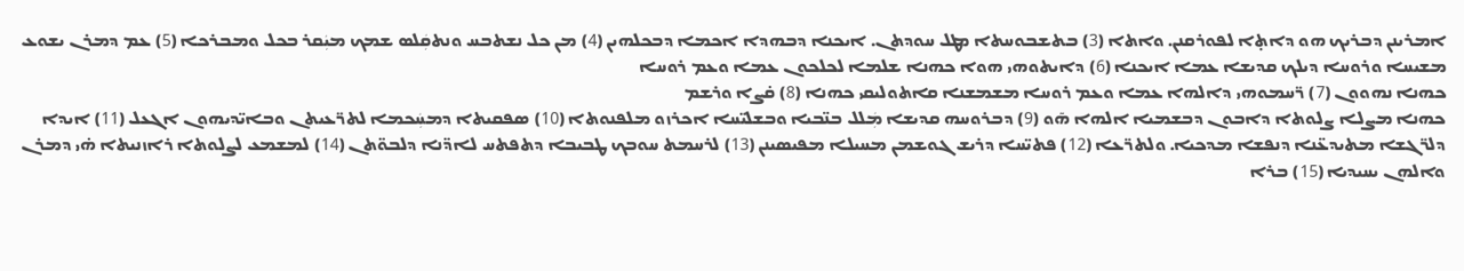ܐܡܪܝܢܢ ܕܒܪܝܟ ܗܘ ܕܐܬ̣ܐ ܠܦܘܪܩܢܢ. ܘܐܬܐ (3) ܒܬܫܒܘܚܬܐ ܡܛܠ ܚܘܕܬܢ. ܐܝܟܢܐ ܕܒܗܕܐ ܐܟܡܐ ܕܒܟܠܗܝܢ (4) ܡܢ ܟܠ ܢܫܬܒܚ ܘܢܬܩܲܠܣ ܫܡܟ ܡܝܲܩܪ ܒܟܠ ܘܡܒܪܟܐ (5) ܥܡ ܕܡܪܢ ܝܫܘܥ ܡܫܝܚܐ ܘܪܘܚܐ ܕܝܠܟ ܩܕܝܫܐ ܥܡܐ ܐܝܟܢܐ (6) ܕܐܝܬܘܗܝ ܗܘܐ ܟܗܢܐ ܫܠܡܐ ܠܟܠܟܘܢ ܥܡܐ ܘܥܡ ܪܘܚܐ
ܟܗܢܐ ܢܗܘܘܢ (7) ܪ̈ܚܡܘܗܝ ܕܐܠܗܐ ܥܡܐ ܘܥܡ ܪܘܚܐ ܡܫܡܫܢܐ ܩܐܬܘܠܝܩܝ ܟܗܢܐ (8) ܩ̇ܨܐ ܘܪܫܡ
ܟܗܢܐ ܡܨܠܐ ܨܠܘܬܐ ܕܐܒܘܢ ܕܒܫܡܝܐ ܐܠܗܐ ܗ̃ܘ (9) ܕܒܪܘܚܗ ܩܕܝܫܐ ܡܲܠܠ ܒܢ̈ܒܝܐ ܘܒܫܠܝ̈ܚܐ ܐܟܪܙܘ ܡܠܦܢܘܬܐ (10) ܣܦܩܝܬܐ ܕܡܚܲܟܡܐ ܠܬܪ̈ܥܝܬܢ ܘܒܐܝ̈ܕܝܗܘܢ ܐܓܥܠ (11) ܐܝܕܐ ܕܠܪ̈ܓܫܐ ܡܬܝܕܥ̈ܢܐ ܕܢܦܫܐ ܡܕܟܝܐ. ܘܠܬܪ̈ܥܐ (12) ܦܬܝ̈ܚܐ ܕܪܝܫ ܓܘܫܡܢ ܡܚܝܠܐ ܡܦܝܣܝܢܢ (13) ܠܪܚܡܬ ܚܘܒܟ ܛܒܝܒܐ ܕܬܦܬܚ ܠܐܕ̈ܢܐ ܕܠܒܘ̈ܬܢ (14) ܠܡܫܡܥ ܠܨܠܘܬܐ ܪܐܙܢܝܬܐ ܗ̇ܝ ܕܡܪܢ ܘܐܠܗܢ ܝܚܝܕܝܐ (15) ܒܪܐ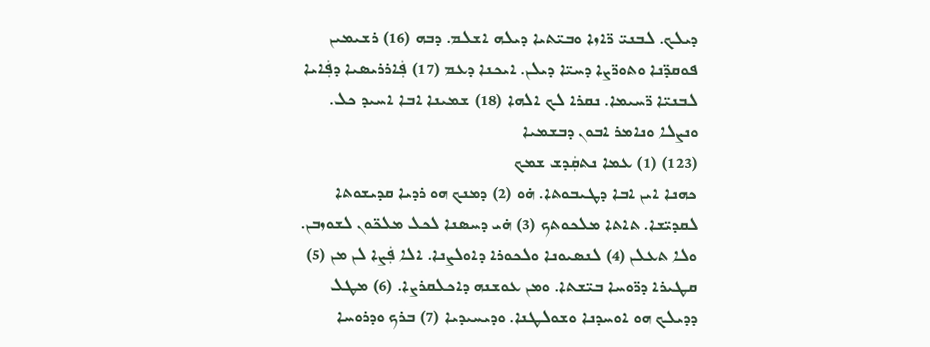ܕܝܠܟ. ܠܒܢܝ̈ ܪ̈ܐܙܐ ܘܒܝ̈ܬܝܐ ܕܝܠܗ ܐܫܠܡ. ܕܒܗ (16) ܪܫܝܡܝܢ ܦܘܩܕ̈ܢܐ ܘܬܘܪ̈ܨܐ ܕܚܝ̈ܐ ܕܝܠܢ. ܐܝܟܢܐ ܕܥܡ (17) ܦܲܐܪܪܝܣܝܐ ܕܦܲܐܝܐ ܠܒܢܝ̈ܐ ܪ̈ܚܝܡܐ. ܢܩܪܐ ܠܟ ܐܠܗܐ (18) ܫܡܝܢܐ ܐܒܐ ܐܚܝܕ ܟܠ. ܘܢܨܠܐ ܘܢܐܡܪ ܐܒܘܢ ܕܒܫܡܝܐ
(123) (1) ܥܡܐ ܢܬܩܲܕܫ ܫܡܟ
ܟܗܢܐ ܐܝܢ ܐܒܐ ܕܛܝܒܘܬܐ. ܗ̇ܘ (2) ܕܡܢܟ ܗܘ ܪܕܝܐ ܩܕܝܫܘܬܐ ܠܩܕܝ̈ܫܐ. ܬܐܬܐ ܡܠܟܘܬܟ (3) ܗ̇ܝ ܕܚܣܢܐ ܠܟܠ ܡܠܟ̈ܘܢ ܠܫܘܙܒܢ. ܘܠܐ ܬܥܠܢ (4) ܠܢܣܝܘܢܐ ܘܠܟܘܪܐ ܕܐܘܠܨܢܐ. ܐܠܐ ܦܲܨܐ ܠܢ ܡܢ (5) ܩܛܝܪܐ ܕܪ̈ܘܚܐ ܒܝ̈ܫܬܐ. ܘܡܢ ܥܘܫܢܗ ܕܐܟܠܩܪܨܐ. (6) ܡܛܠ ܕܕܝܠܟ ܗܘ ܐܘܚܕܢܐ ܘܫܘܠܛܢܐ. ܘܕܝܚܝܕܝܐ (7) ܒܪܟ ܘܕܪܘܚܐ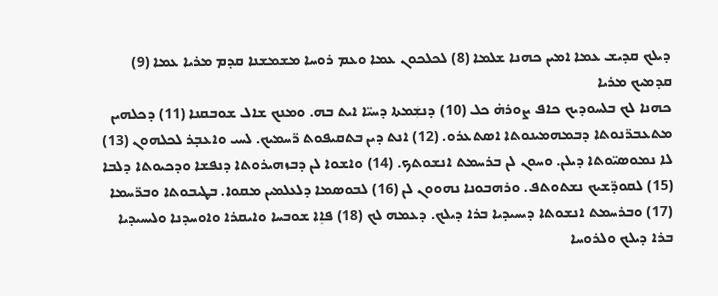ܕܝܠܟ ܩܕܝܫ ܥܡܐ ܐܡܝܢ ܟܗܢܐ ܫܠܡܐ (8) ܠܟܠܟܘܢ ܥܡܐ ܘܥܡ ܪܘܚܐ ܡܫܡܫܢܐ ܩܕܡ ܡܪܝܐ ܥܡܐ (9) ܩܕܡܝܟ ܡܪܝܐ
ܟܗܢܐ ܠܟ ܒܠܚܘܕܝܟ ܟܐܦ ܨܘܪܗ̇ ܟܠ (10) ܕܢܫܲܡܬܐ ܕܚܝ̈ܐ ܐܝܬ ܒܗ. ܘܡܢܟ ܫܐܠ ܫܘܒܩܢܐ (11) ܕܟܠܗܝܢ ܡܬܥܒܪ̈ܢܘܬܐ ܕܒܡܗܡܝܢܘܬܐ ܐܣܬܥܪܘ. (12) ܐܢܬ ܕܝܢ ܒܬܩܝܦܘܬ ܪ̈ܚܡܝܟ. ܠܚܝ ܘܐܥܒ̣ܪ ܠܟܠܗܘܢ (13) ܠܐ ܢܡܘܣܝ̈ܘܬܐ ܕܝܠܢ. ܘܚܘܢ ܠܢ ܒܪܚܡܬ ܐܢܫܘܬܟ. (14) ܘܐܫܘܐ ܠܢ ܕܒܙܗܝܪܘܬܐ ܕܢܦܫܐ ܘܕܟܝܘܬܐ ܕܠܒܐ (15) ܠܩܘܕ̈ܫܝܟ ܢܫܬܘܬܦ. ܘܪܗܒܘܢܐ ܢܗܘܘܢ ܠܢ (16) ܠܒܘܣܡܐ ܕܠܥܠܡܝܢ ܡܩܘܐ. ܒܛܝܒܘܬܐ ܘܒܪ̈ܚܡܐ (17) ܘܒܪܚܡܬ ܐܢܫܘܬܐ ܕܝܚܝܕܝܐ ܒܪܐ ܕܝܠܟ. ܕܥܡܗ ܠܟ (18) ܦܐܸܐ ܫܘܒܚܐ ܘܐܝܩܪܐ ܘܐܘܚܕܢܐ ܘܠܝܚܝܕܝܐ ܒܪܐ ܕܝܠܟ ܘܠܪܘܚܐ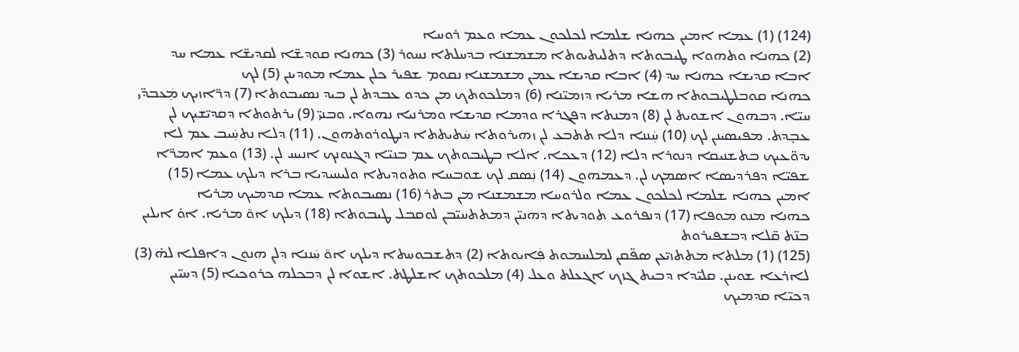(124) (1) ܥܡܐ ܐܡܝܢ ܟܗܢܐ ܫܠܡܐ ܠܟܠܟܘܢ ܥܡܐ ܘܥܡ ܪܘܚܐ
(2) ܟܗܢܐ ܘܬܗܘܐ ܛܝܒܘܬܐ ܕܬܠܝܬܝܘܬܐ ܡܫܡܫܢܐ ܒܕܚܠܬܐ ܢܚܘܪ (3) ܟܗܢܐ ܩܘܕܫ̈ܐ ܠܩܕܝܫ̈ܐ ܥܡܐ ܚܕ ܐܒܐ ܩܕܝܫܐ ܟܗܢܐ ܚܕ (4) ܐܒܐ ܩܕܝܫܐ ܥܡܢ ܡܫܡܫܢܐ ܢܩܘܡ ܫܦܝܪ ܟܠܢ ܥܡܐ ܡܘܕܝܢܢ (5) ܠܟ
ܟܗܢܐ ܩܘܒܠܛܝܒܘܬܐ ܗܫܐ ܡܪܝܐ ܕܙܡܝ̈ܢܐ (6) ܕܡܠܟܘܬܟ ܡܢ ܟܕܘ ܥܒܕܬ ܠܢ ܒܝܕ ܢܣܝܒܘܬܐ (7) ܕܪ̈ܐܙܝܟ ܡܲܥܒܕ̈ܝ ܚܝ̈ܐ. ܕܒܗܘܢ ܐܫܘܝܬ ܠܢ (8) ܕܡܢܬܐ ܕܦܓܪܐ ܘܕܡܐ ܩܕܝܫܐ ܘܡܪܢܝܐ ܢܗܘܐ. ܘܒܢܝ̈ (9) ܝܪܬܘܬܐ ܕܩܕܝ̈ܫܝܟ ܠܢ ܥܒ̣ܕܬ. ܡܦܝܣܝܢܢ ܠܟ (10) ܚܲܢܢܐ ܕܠܐ ܬܬܒܥ ܠܢ ܙܗܝܪܘܬܐ ܚܲܬܝܬܬܐ ܕܢܛܘܪܘܬܗܘܢ. (11) ܕܠܐ ܢܬܚܲܝܒ ܥܡ ܠܐ ܝܕܘ̈ܥܝܟ ܒܬܫܢܝܩܐ ܕܢܘܪܐ ܕܠܐ (12) ܕܥܟܐ. ܐܠܐ ܒܛܝܒܘܬܟ ܥܡ ܒܢܝ̈ܐ ܕܓܢܘܢܟ ܐܢܝܚ ܠܢ. (13) ܘܥܡ ܐܡܪ̈ܐ ܫܦܝ̈ܐ ܕܦܪܕܝܣܐ ܐܣܡܟ ܠܢ. ܕܥܡܗܘܢ (14) ܢܲܣܩ ܠܟ ܫܘܒܚܐ ܘܬܘܕܝܬܐ ܘܠܝܚܝܕܝܐ ܒܪܐ ܕܝܠܟ ܥܡܐ (15) ܐܡܝܢ ܟܗܢܐ ܫܠܡܐ ܠܟܠܟܘܢ ܥܡܐ ܘܠܪܘܚܐ ܡܫܡܫܢܐ ܡܢ ܒܬܪ (16) ܢܣܝܒܘܬܐ ܥܡܐ ܩܕܡܝܟ ܡܪܝܐ
ܟܗܢܐ ܡܢܘ ܡܘܦܐ (17) ܕܢܦܪܘܥ ܬܘܕܝܬܐ ܕܗܢܝ̈ܢ ܕܡܬܬܚܝ̈ܒܢ ܠܘܩܒܠ ܛܝܒܘܬܐ (18) ܕܝܠܟ ܐܘ̄ ܡܪܝܐ. ܐܘ̇ ܐܝܠܝܢ ܒܢ̈ܬ ܩ̈ܠܐ ܕܒܫܦܝܪܘܬ
(125) (1) ܡܠܬܐ ܡܬܬܙܝ̈ܥܢ ܣܦ̈ܩܢ ܠܡܠܚܡܘܬ ܦܲܐܝܘܬܐ (2) ܕܬܫܒܘܚܬܐ ܕܝܠܟ ܐܘ̄ ܚܲܢܢܐ ܕܠܢ ܗܢܘܢ ܕܐܦܠܐ ܠܗ̇ (3) ܠܐܪܥܐ ܫܘܝܢܢ. ܩܠܝ̈ܕܐ ܕܒܝܬ ܓܙܟ ܐܓܥܠܬ ܘܥܠ (4) ܡܠܟܘܬܟ ܐܫܠܛܬ. ܐܫܘܐ ܠܢ ܕܒܟܠܗ ܟܪܘܟܝܐ (5) ܕܚܝ̈ܝܢ ܕܟܝ̈ܐ ܩܕܡܝܟ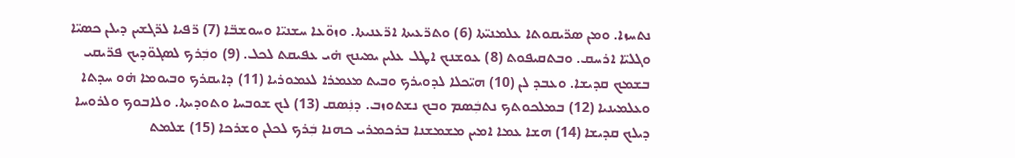ܢܬܚܙܐ. ܘܡܢ ܣܪ̈ܝܩܘܬܐ ܥܠܡܢܝ̈ܬܐ (6) ܘܬܪ̈ܥܝܬܐ ܐܪ̈ܥܢܝܬܐ. ܘܙܘ̈ܥܐ ܚܫܢܝ̈ܐ ܘܚܘܫܒ̈ܐ (7) ܪ̈ܦܝܐ ܠܪ̈ܓܫܝܢ ܕܝܠܢ ܟܣܝ̈ܐ ܘܓܠܝ̈ܐ ܐܪܚܩ. ܘܒܬܩܝܦܘܬ (8) ܥܘܫܢܟ ܐܛܠ ܥܠܝܢ ܝܡܝܢܟ ܗ̇ܝ ܥܦܝܩܬ ܠܟܠ. (9) ܘܒܲܪܟ ܠܣܓܘ̈ܕܝܟ ܦܪ̈ܝܩܝ ܒܫܡܟ ܩܕܝܫܐ. ܘܥܒܕ ܠܢ (10) ܗܝ̈ܟܠܐ ܠܕܘܝܪܟ ܘܒܝܬ ܡܥܡܪܐ ܠܥܡܘܪܝܐ (11) ܕܐܝܩܪܟ ܘܒܝܘܡܐ ܗ̇ܘ ܚܕܬܐ ܘܥܠܡܝܢܝܐ (12) ܒܡܠܟܘܬܟ ܢܬܒܲܣܡ ܘܒܟ ܢܫܬܘܙܒ. ܕܢܲܣܩ (13) ܠܟ ܫܘܒܚܐ ܘܬܘܕܝܬܐ. ܘܠܐܒܘܟ ܘܠܪܘܚܐ ܕܝܠܟ ܩܕܝܫܐ (14) ܗܫܐ ܥܡܐ ܐܡܝܢ ܡܫܡܫܢܐ ܒܪܟܡܪܝ ܟܗܢܐ ܒܲܪܟ ܠܟܠܢ ܘܫܪܟܐ (15) ܫܠܡܬ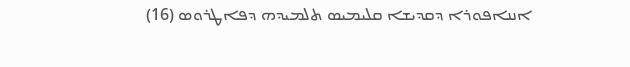ܐܢܢܐܦܘܪܐ ܕܩܕܝܫܐ ܩܠܝܡܝܣ ܬܠܡܝܕܗ ܕܦܐܛܪܘܣ (16)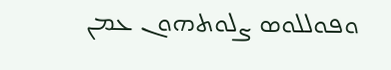ܘܦܘܠܠܘܣ ܨܠܘܬܗܘܢ ܥܡܢ